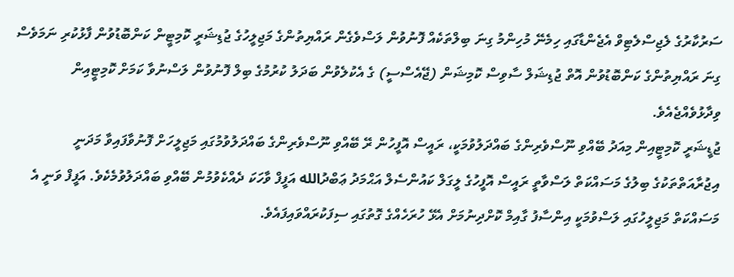ސަރުކާރުގެ ލެޖިސްލެޓިވް އެޖެންޑާގައި ހިމެނޭ މުހިންމު ގިނަ ބިލްތަކެއް ފޮނުވުން ލަސްވެގެން ރައްޔިތުންގެ މަޖިލީހުގެ ޖުޑިޝަރީ ކޮމިޓީން ކަންބޮޑުވުން ފާޅުކުރި ނަމަވެސް ގިނަ ރައްޔިތުންގެ ކަންބޮޑުވުން އޮތް ޖުޑިޝަލް ސާވިސް ކޮމިޝަން (ޖޭއެސްސީ) ގެ އެކުލެވުން ބަދަލު ކުރުމުގެ ބިލް ފޮނުވުން ލަސްނުވާ ކަމަށް ކޮމިޓީއިން ވިދާޅުވެއްޖެއެވެ.
ޖުޑީޝަރީ ކޮމިޓީއިން މިއަދު ބޭއްވި ނޫސްވެރިންގެ ބައްދަލުވުމަކީ، ރައީސް އޮފީހުން ރޭ ބޭއްވި ނޫސްވެރިންގެ ބައްދަލުވުމުގައި މަޖިލީހަށް ފޮނުވާފައިވާ މަދަނީ އިޖުރާއަތްތަކުގެ ބިލުގެ މަސައްކަތް ލަސްވާތީ ރައީސް އޮފީހުގެ ލީގަލް ކައުންސެލް އަޙްމަދު ޢަބްދުالله އަފީފް ވާހަކަ ދެއްކެވުމުން ބޭއްވި ބައްދަލުވުމެކެވެ. އަފީފް ވަނީ އެ މަސައްކަތް މަޖިލީހުގައި ލަސްވުމަކީ އިންސާފު ގާއިމް ކޮށްދިނުމަށް އެޅޭ ހުރަހެއްގެ ގޮތުގައި ސިފަކުރައްވައިފައެވެ.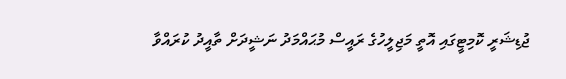ޖުޑިޝަރީ ކޮމިޓީގައި އޮތީ މަޖިލީހުގެ ރައީސް މުޙައްމަދު ނަޝީދަށް ތާއީދު ކުރައްވާ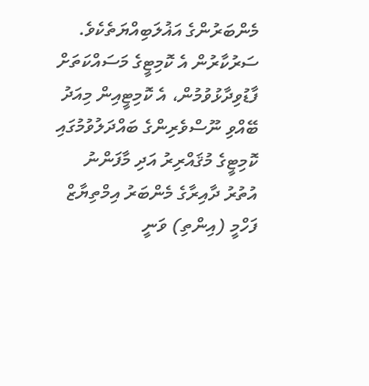މެންބަރުންގެ އަޣުލަބިއްޔަތެކެވެ. ސަރުކާރުން އެ ކޮމިޓީގެ މަސައްކަތަށް ފާޑުވިދާޅުވުމުން، އެ ކޮމިޓީއިން މިއަދު ބޭއްވި ނޫސްވެރިންގެ ބައްދަލުވުމުގައި ކޮމިޓީގެ މުޤައްރިރު އަދި މާފަންނު އުތުރު ދާއިރާގެ މެންބަރު އިމްތިޔާޒް ފަހްމީ (އިންތި) ވަނީ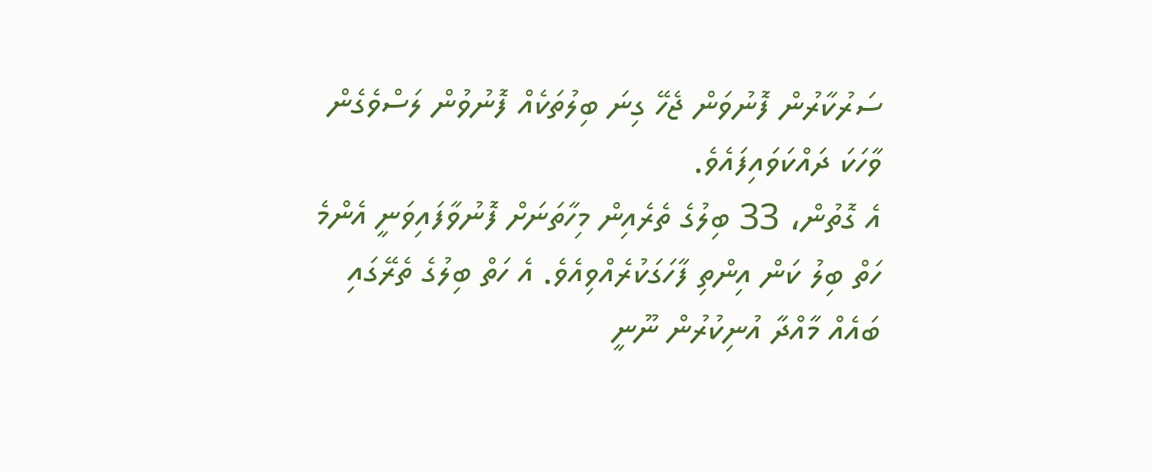ސަރުކާރުން ފޮނުވަން ޖެހޭ ގިނަ ބިލުތަކެއް ފޮނުވުން ލަސްވެގެން ވާހަކަ ދައްކަވައިފައެވެ.
އެ ގޮތުން، 33 ބިލުގެ ތެރެއިން މިހާތަނަށް ފޮނުވާފައިވަނީ އެންމެ ހަތް ބިލު ކަން އިންތި ފާހަގަކުރެއްވިއެވެ. އެ ހަތް ބިލުގެ ތެރޭގައި ބައެއް މާއްދާ އުނިކުރުން ނޫނީ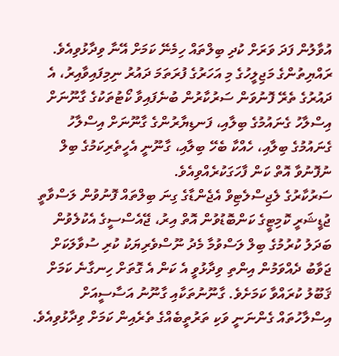އުވާލުން ފަދަ ވަރަށް ކުދި ބިލްތައް ހިމެނޭ ކަމަށް އޭނާ ވިދާޅުވިއެވެ.
ރައްޔިތުންގެ މަޖިލީހުގެ މި އަހަރުގެ ފުރަތަމަ ދައުރު ނިމިފައިވާއިރު، އެ ދައުރުގެ ތެރޭ ފޮނުވަން ސަރުކާރުން ބުނެފައިވާ ކޯޓުތަކުގެ ގާނޫނަށް އިސްލާހު ގެނައުމުގެ ބިލާއި، ފަނޑިޔާރުންގެ ގާނޫނަށް އިސްލާހު ގެނައުމުގެ ބިލާއި، ހެއްކާ ބެހޭ ބިލާއި، ގާނޫނީ އެހީތެރިކަމުގެ ބިލް ނުފޮނުވާ އޮތް ކަން ފާހަގަކުރެއްވިއެވެ.
ސަރުކާރުގެ ލެޖިސްލެޓިވް އެޖެންޑާގެ ގިނަ ބިލްތައް ފޮނުވުން ލަސްވާތީ ޖުޑީޝަރީ ކޮމިޓީގެ ކަންބޮޑުވުން އޮތް އިރު، ޖޭއެސްސީގެ އެކުލެވުން ބަދަލު ކުރުމުގެ ބިލް ލަސްވުމާ މެދު ނޫސްވެރިޔަކު ކުރި ސުވާލަކަށް ޖަވާބު ދެއްވަމުން އިންތި ވިދާޅުވީ އެ ކަން އެ ގޮތަށް ހިނގާނެ ކަމަށް ޤަބޫލު ކުރައްވާ ކަމަށެވެ. ގާނޫނުތަކާއި ގާނޫނު އަސާސީއަށް އިސްލާހުތައް ގެންނަނީ ވަކި ތަރުތީބެއްގެ ތެރެއިން ކަމަށް ވިދާޅުވިއެވެ.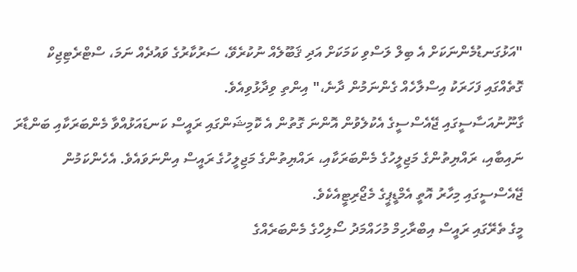"އަޅުގަނޑުމެންނަކަށް އެ ބިލް ލަސްވި ކަމަކަށް އަދި ޤަބޫލެއް ނުކުރެވޭ، ސަރުކާރުގެ ވައުދެއް ނަމަ، ސްޓްރެޓިޖިކް ގޮތެއްގައި ފަހަރަކު އިސްލާހެއް ގެންނަމުން ދާނެ،" އިންތި ވިދާޅުވިއެވެ.
ގާނޫނުއަސާސީގައި ޖޭއެސްސީގެ އެކުލެވުން އޮންނަ ގޮތުން އެ ކޮމިޝަންގައި ރައީސް ކަނޑައަޅުއްވާ މެންބަރަކާއި ބަންޑާރަ ނައިބާއި، ރައްޔިތުންގެ މަޖިލީހުގެ މެންބަރަކާއި، ރައްޔިތުންގެ މަޖިލީހުގެ ރައީސް އިންނަވައެވެ. އެހެންކަމުން ޖޭއެސްސީގައި މިހާރު އޮތީ އެމްޑީޕީގެ މެޖޯރިޓީއެކެވެ.
މީގެ ތެރޭގައި ރައީސް އިބްރާހިމް މުހައްމަދު ސޯލިހްގެ މެންބަރެއްގެ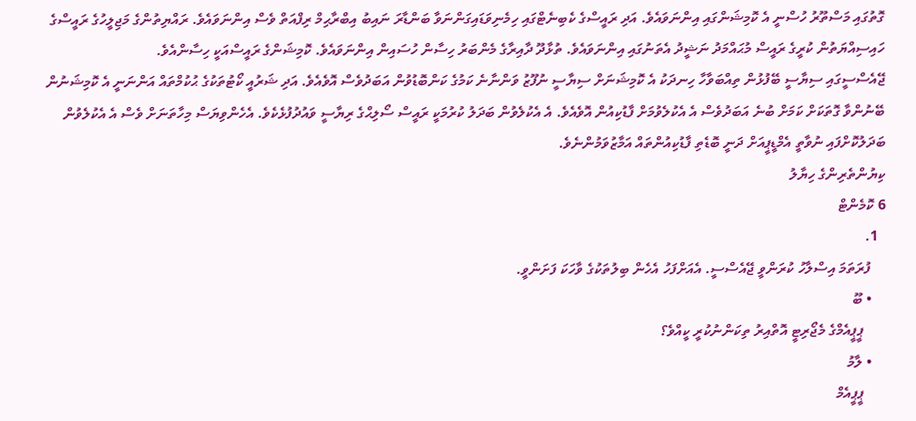ގޮތުގައި މަސްތޫރު ހުސްނީ އެ ކޮމިޝަންގައި އިންނަވައެވެ. އަދި ރައީސްގެ ކެބިނެޓްގައި ހިމެނިވަޑައިގަންނަވާ ބަންޑާރަ ނައިބު އިބްރާޙިމް ރިފްއަތް ވެސް އިންނަވައެވެ. ރައްޔިތުންގެ މަޖިލީހުގެ ރައީސްގެ ހައިސިއްޔަތުން ކުރީގެ ރައީސް މުޙައްމަދު ނަޝީދު އެތަނުގައި އިންނަވައެވެ. ތުޅާދޫ ދާއިރާގެ މެންބަރު ހިސާން ހުސައިން އިންނަވައެވެ. ކޮމިޝަންގެ ރައީސްއަކީ ހިސާންއެވެ.
ޖޭއެސްސީގައި ސިޔާސީ ބޭފުޅުން ތިއްބަވާހާ ހިނދަކު އެ ކޮމިޝަނަށް ސިޔާސީ ނުފޫޒު ވަންނާނެ ކަމުގެ ކަންބޮޑުވުން އަބަދުވެސް އޮވެއެވެ. އަދި ޝަރުއީ ކޯޓުތަކުގެ ޙުކުމްތައް އަންނަނީ އެ ކޮމިޝަނުން ބޭނުންވާ ގޮތަކަށް ކަމަށް ބުނެ އަބަދުވެސް އެ އެކުލެވުމަށް ފާޑުކިއުން އޮވެއެވެ. އެ އެކުލެވުން ބަދަލު ކުރުމަކީ ރައީސް ސޯލިޙްގެ ރިޔާސީ ވައުދުފުޅެކެވެ. އެހެންވިޔަސް މިހާތަނަށް ވެސް އެ އެކުލެވުން ބަދަލުކޮށްފައި ނުވާތީ އެމްޑީޕީއަށް ދަނީ ބޮޑެތި ފާޑުކިއުންތައް އަމާޒުވަމުންނެވެ.
ކިޔުންތެރިންގެ ހިޔާލު
6 ކޮމެންޓް
  1.
    ފުރަތަމަ އިސްލާހު ކުރަންވީ ޖޭއެސްސީ. އެއަށްފަހު އެހެން ބިލުތަކުގެ ވާހަކަ ފަށަންވީ.
    • ބޫ
      ޕީޕީއެމްގެ މެޖޯރިޓީ އޮތްއިރު ތިކަންނުކުރީ ކީއްވެ؟
    • ލާމު
      ޕީޕީއެމް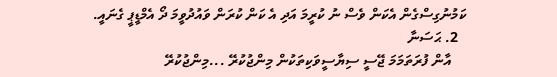ކަމުނުގިސްގެން އެކަން ވެސް ނު ކުރީމަ އަދި އެ ކަން ކުރަން ވައުދުވީމަ ދޯ އެމްޑީޕީ ގެނައީ.
  2. ޙަސަނާ
    އާން ފުރަތަމަމަ ޖޭސީ ސިޔާސީވަކިތަކުން މިންޖުކުރޭ ...މިންޖުކުރޭ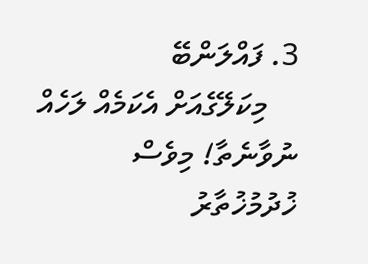3. ފައްލަންބޭ
    މިކަލޭގެއަށް އެކަމެއް ލަހެއް ނުވާނެތާ! މިވެސް ޚުދުމުޚުތާރު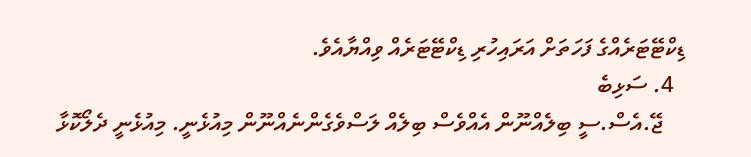ޑިކްޓޭޓަރެއްގެ ފަހަތަށް އަރައިހުރި ޑިކްޓޭޓަރެއް ވިއްޔާއެވެ.
  4. ސަޅިބެ
    ޖޭ.އެސް.ސީ ބިލެއްނޫން އެއްވެސް ބިލެއް ލަސްވެގެންނެއްނޫން މިއުޅެނީ. މިއުޅެނީ ދެލޯކޮޅާ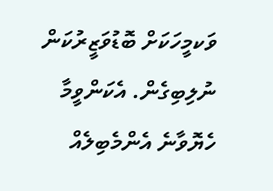ވަކމީހަކަށް ބޮޑުވަޒީރުކަން ނުލިބިގެން. އެކަންވީމާ ހެޔޮވާނެ އެންމެބިލެއް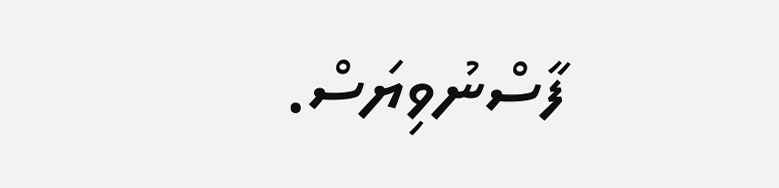ފާސްނުވިޔަސް.